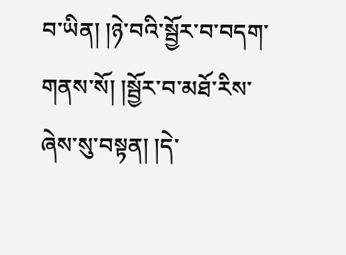བ་ཡིན། །ཉེ་བའི་སྦྱོར་བ་བདག་གནས་སོ། །སྦྱོར་བ་མཐོ་རིས་ཞེས་སུ་བསྟན། །དེ་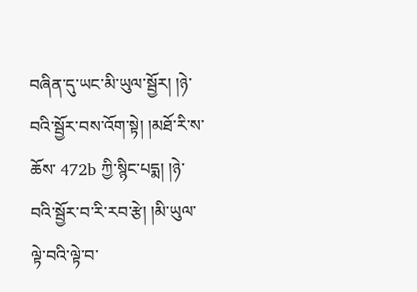བཞིན་དུ་ཡང་མི་ཡུལ་སྦྱོར། །ཉེ་བའི་སྦྱོར་བས་འོག་སྟེ། །མཐོ་རི་ས་ཆོས་ 472b ཀྱི་སྙིང་པདྨ། །ཉེ་བའི་སྦྱོར་བ་རི་རབ་རྩེ། །མི་ཡུལ་ལྟེ་བའི་ལྟེ་བ་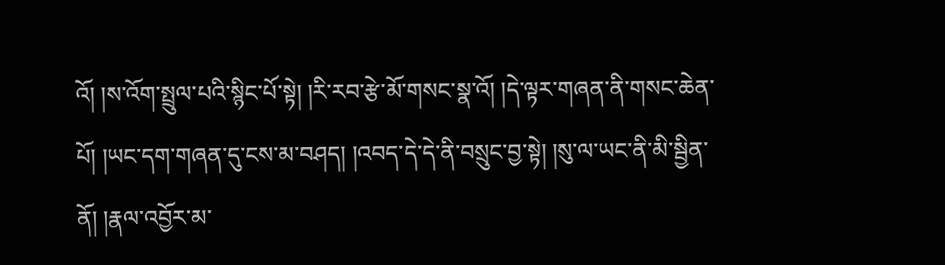འོ། །ས་འོག་སྤྲུལ་པའི་སྙིང་པོ་སྟེ། །རི་རབ་རྩེ་མོ་གསང་སྣ་འོ། །དེ་ལྟར་གཞན་ནི་གསང་ཆེན་པོ། །ཡང་དག་གཞན་དུ་ངས་མ་བཤད། །འབད་དེ་དེ་ནི་བསྲུང་བྱ་སྟེ། །སུ་ལ་ཡང་ནི་མི་སྦྱིན་ནོ། །རྣལ་འབྱོར་མ་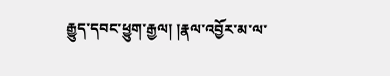རྒྱུད་དབང་ཕྱུག་རྒྱལ། །རྣལ་འབྱོར་མ་ལ་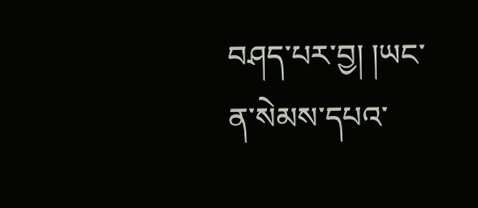བཤད་པར་བྱ། །ཡང་ན་སེམས་དཔའ་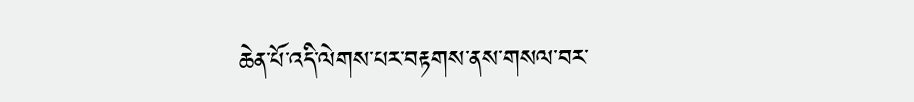ཆེན་པོ་འདི་ལེགས་པར་བརྟགས་ནས་གསལ་བར་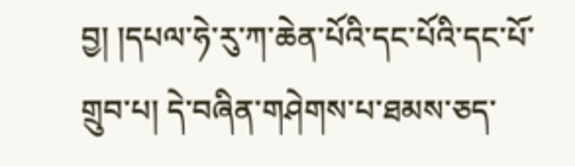བྱ། །དཔལ་ཧེ་རུ་ཀ་ཆེན་པོའི་དང་པོའི་དང་པོ་གྲུབ་པ། དེ་བཞིན་གཤེགས་པ་ཐམས་ཅད་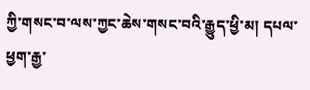ཀྱི་གསང་བ་ལས་ཀྱང་ཆེས་གསང་བའི་རྒྱུད་ཕྱི་མ། དཔལ་ཕྱག་རྒྱ་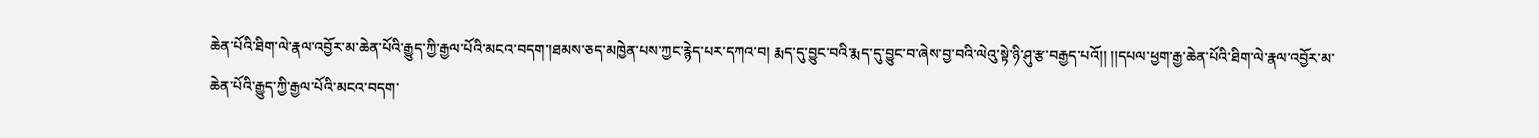ཆེན་པོའི་ཐིག་ལེ་རྣལ་འབྱོར་མ་ཆེན་པོའི་རྒྱུད་ཀྱི་རྒྱལ་པོའི་མངའ་བདག་།ཐམས་ཅད་མཁྱེན་པས་ཀྱང་རྙེད་པར་དཀའ་བ། རྨད་དུ་བྱུང་བའི་རྨད་དུ་བྱུང་བ་ཞེས་བྱ་བའི་ལེའུ་སྟེ་ཉི་ཤུ་རྩ་བརྒྱད་པའོ།། །།དཔལ་ཕྱག་རྒྱ་ཆེན་པོའི་ཐིག་ལེ་རྣལ་འབྱོར་མ་ཆེན་པོའི་རྒྱུད་ཀྱི་རྒྱལ་པོའི་མངའ་བདག་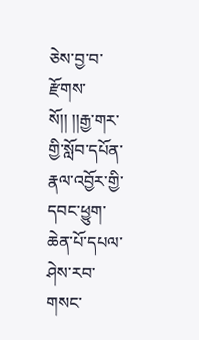ཅེས་བྱ་བ་རྫོགས་སོ།། །།རྒྱ་གར་གྱི་སློབ་དཔོན་རྣལ་འབྱོར་གྱི་དབང་ཕྱུག་ཆེན་པོ་དཔལ་ཤེས་རབ་གསང་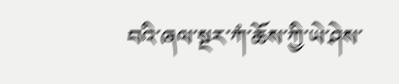བའི་ཞལ་སྔར་ཀཾ་ཆོས་ཀྱི་ཡེ་ཤེས་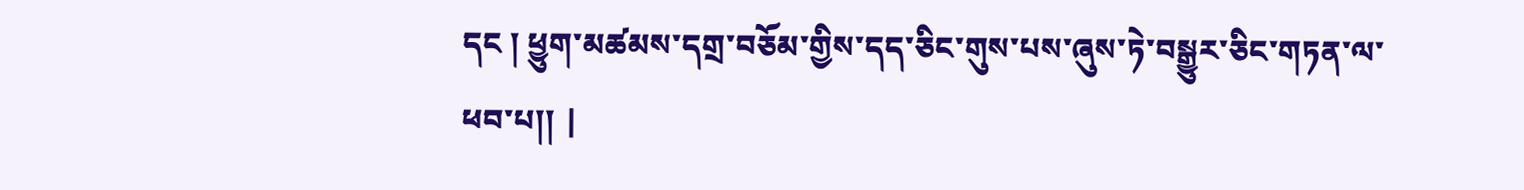དང ། ཕྱུག་མཚམས་དགྲ་བཅོམ་གྱིས་དད་ཅིང་གུས་པས་ཞུས་ཏེ་བསྒྱུར་ཅིང་གཏན་ལ་ཕབ་པ།། |